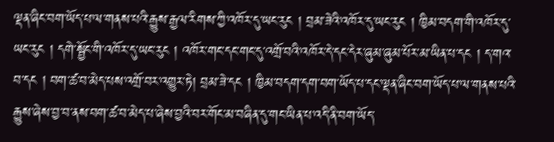ལྡན་ཞིང་བག་ཡོད་པ་ལ་གནས་པའི་རྒྱུས་རྒྱལ་རིགས་ཀྱི་འཁོར་དུ་ཡང་རུང ། བྲམ་ཟེའི་འཁོར་དུ་ཡང་རུང ། ཁྱིམ་བདག་གི་འཁོར་དུ་ཡང་རུང ། དགེ་སྦྱོང་གི་འཁོར་དུ་ཡང་རུང ། འཁོར་གང་དང་གང་དུ་འགྲོ་བའི་འཁོར་དེ་དང་དེར་ཞུམ་ཞུམ་པོར་མ་ཡིན་པ་དང ། ད་གའ་བ་དང ། བག་ཚ་བ་མེད་པས་འགྲོ་བར་འགྱུར་ཏེ། བྲམ་ཟེ་དང ། ཁྱིམ་བདག་དག་བག་ཡོད་པ་དང་ལྡན་ཞིང་བག་ཡོད་པ་ལ་གནས་པའི་རྒྱུས་ཞེས་བྱ་བ་ནས་བག་ཚ་བ་མེད་པ་ཞེས་བྱའི་བར་གོང་མ་བཞིན་དུ་གང་ཡིན་པ་འདི་ནི་བག་ཡོད་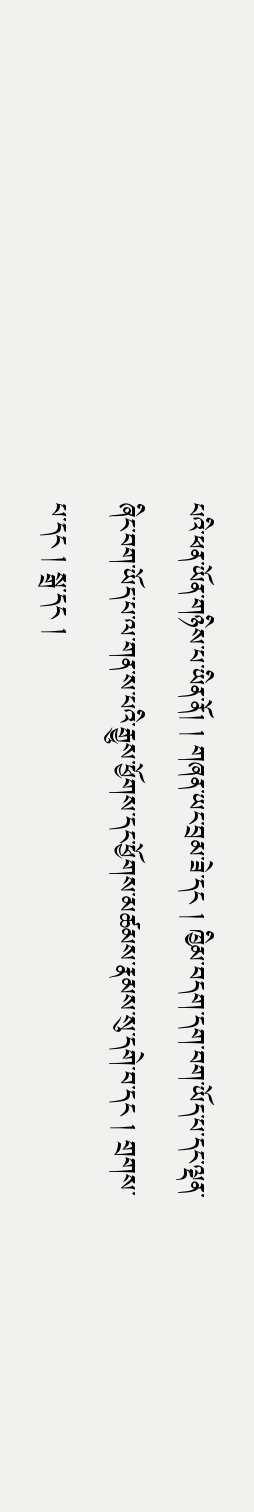པའི་ཕན་ཡོན་གཉིས་པ་ཡིན་ནོ། ། གཞན་ཡང་བྲམ་ཟེ་དང ། ཁྱིམ་བདག་དག་བག་ཡོད་པ་དང་ལྡན་ཞིང་བག་ཡོད་པ་ལ་གན་ས་པའི་རྒྱུས་ཕྱོགས་དང་ཕྱོགས་མཚམས་རྣམས་སུ་དགེ་བ་དང ། གྲགས་པ་དང ། སྒྲ་དང །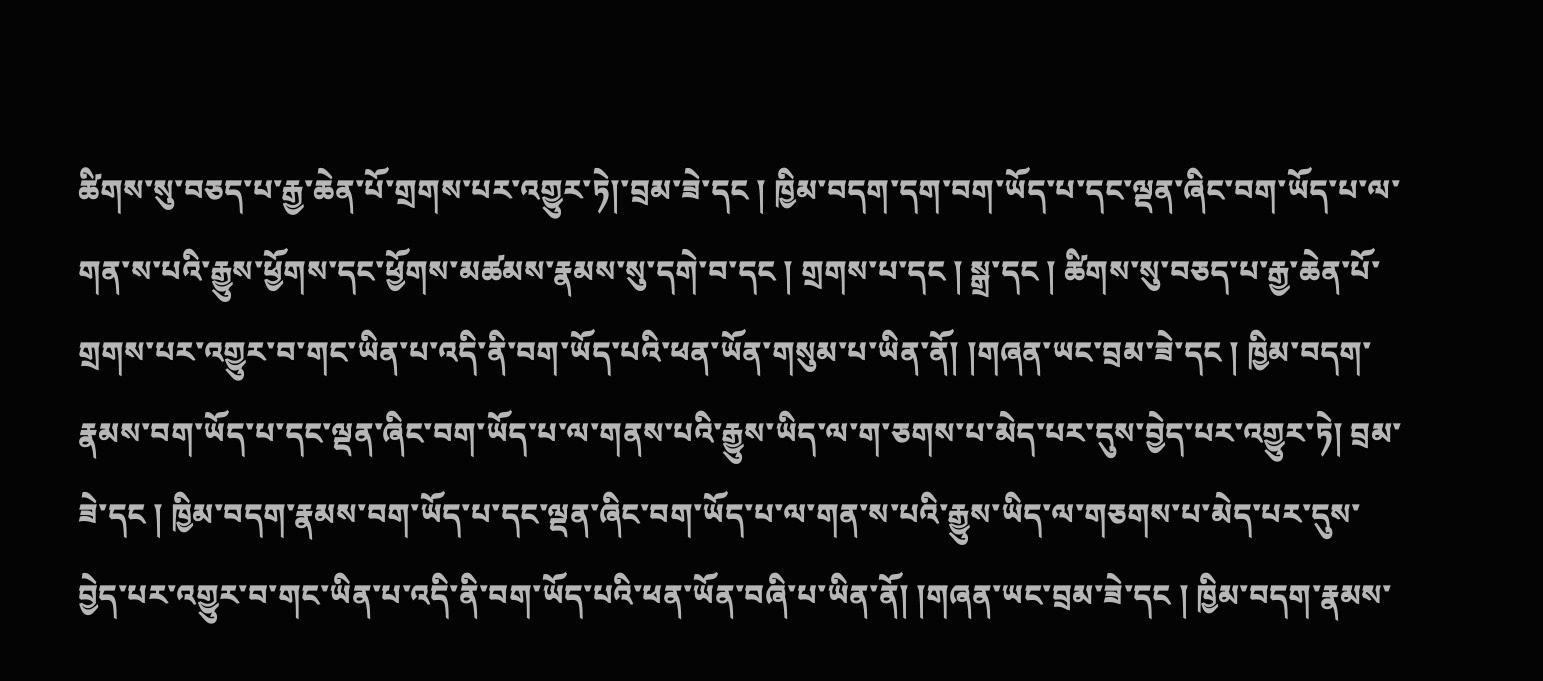ཚིགས་སུ་བཅད་པ་རྒྱ་ཆེན་པོ་གྲགས་པར་འགྱུར་ཏེ།་བྲམ་ཟེ་དང ། ཁྱིམ་བདག་དག་བག་ཡོད་པ་དང་ལྡན་ཞིང་བག་ཡོད་པ་ལ་གན་ས་པའི་རྒྱུས་ཕྱོགས་དང་ཕྱོགས་མཚམས་རྣམས་སུ་དགེ་བ་དང ། གྲགས་པ་དང ། སྒྲ་དང ། ཚིགས་སུ་བཅད་པ་རྒྱ་ཆེན་པོ་གྲགས་པར་འགྱུར་བ་གང་ཡིན་པ་འདི་ནི་བག་ཡོད་པའི་ཕན་ཡོན་གསུམ་པ་ཡིན་ནོ། །གཞན་ཡང་བྲམ་ཟེ་དང ། ཁྱིམ་བདག་རྣམས་བག་ཡོད་པ་དང་ལྡན་ཞིང་བག་ཡོད་པ་ལ་གནས་པའི་རྒྱུས་ཡིད་ལ་ག་ཅགས་པ་མེད་པར་དུས་བྱེད་པར་འགྱུར་ཏེ། བྲམ་ཟེ་དང ། ཁྱིམ་བདག་རྣམས་བག་ཡོད་པ་དང་ལྡན་ཞིང་བག་ཡོད་པ་ལ་གན་ས་པའི་རྒྱུས་ཡིད་ལ་གཅགས་པ་མེད་པར་དུས་བྱེད་པར་འགྱུར་བ་གང་ཡིན་པ་འདི་ནི་བག་ཡོད་པའི་ཕན་ཡོན་བཞི་པ་ཡིན་ནོ། །གཞན་ཡང་བྲམ་ཟེ་དང ། ཁྱིམ་བདག་རྣམས་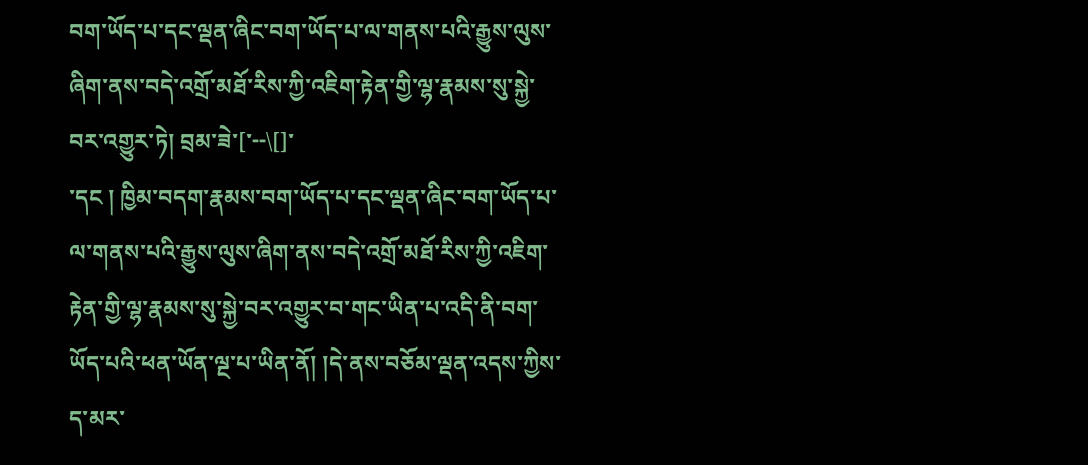བག་ཡོད་པ་དང་ལྡན་ཞིང་བག་ཡོད་པ་ལ་གནས་པའི་རྒྱུས་ལུས་ཞིག་ནས་བདེ་འགྲོ་མཐོ་རིས་ཀྱི་འཇིག་རྟེན་གྱི་ལྷ་རྣམས་སུ་སྐྱེ་བར་འགྱུར་ཏེ། བྲམ་ཟེ་[་--\[]་
་དང ། ཁྱིམ་བདག་རྣམས་བག་ཡོད་པ་དང་ལྡན་ཞིང་བག་ཡོད་པ་ལ་གནས་པའི་རྒྱུས་ལུས་ཞིག་ནས་བདེ་འགྲོ་མཐོ་རིས་ཀྱི་འཇིག་རྟེན་གྱི་ལྷ་རྣམས་སུ་སྐྱེ་བར་འགྱུར་བ་གང་ཡིན་པ་འདི་ནི་བག་ཡོད་པའི་ཕན་ཡོན་ལྔ་པ་ཡིན་ནོ། །དེ་ནས་བཅོམ་ལྡན་འདས་ཀྱིས་ད་མར་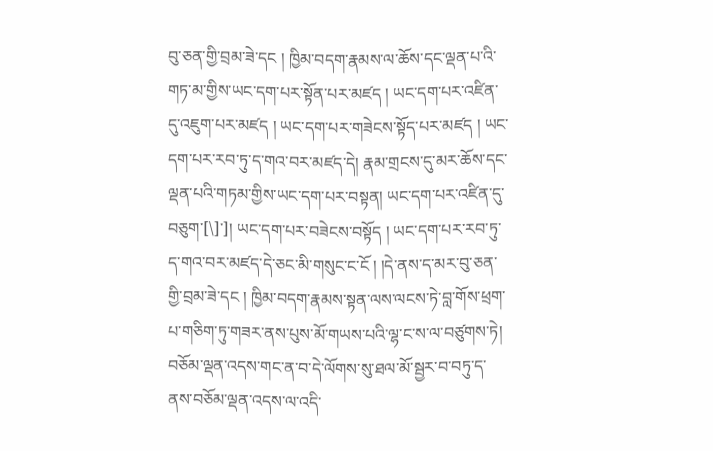བུ་ཅན་གྱི་བྲམ་ཟེ་དང ། ཁྱིམ་བདག་རྣམས་ལ་ཆོས་དང་ལྡན་པ་འི་གཏ་མ་གྱིས་ཡང་དག་པར་སྟོན་པར་མཛད ། ཡང་དག་པར་འཛིན་དུ་འཇུག་པར་མཛད ། ཡང་དག་པར་གཟེངས་སྟོད་པར་མཛད ། ཡང་དག་པར་རབ་ཏུ་ད་གའ་བར་མཛད་དེ། རྣམ་གྲངས་དུ་མར་ཆོས་དང་ལྡན་པའི་གཏམ་གྱིས་ཡང་དག་པར་བསྟན། ཡང་དག་པར་འཛིན་དུ་བཅུག་[\]་]། ཡང་དག་པར་བཟེངས་བསྟོད ། ཡང་དག་པར་རབ་ཏུ་ད་གའ་བར་མཛད་དེ་ཅང་མི་གསུང་ང་ངོ ། །དེ་ནས་ད་མར་བུ་ཅན་གྱི་བྲམ་ཟེ་དང ། ཁྱིམ་བདག་རྣམས་སྟན་ལས་ལངས་ཏེ་བླ་གོས་ཕྲག་པ་གཅིག་ཏུ་གཟར་ནས་པུས་མོ་གཡས་པའི་ལྷ་ང་ས་ལ་བཙུགས་ཏེ། བཅོམ་ལྡན་འདས་གང་ན་བ་དེ་ལོགས་སུ་ཐལ་མོ་སྦྱར་བ་བཏུ་ད་ནས་བཅོམ་ལྡན་འདས་ལ་འདི་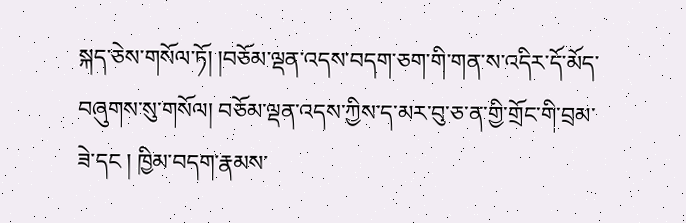སྐད་ཅེས་གསོལ་ཏོ། །བཅོམ་ལྡན་འདས་བདག་ཅག་གི་གན་ས་འདིར་དོ་མོད་བཞུགས་སུ་གསོལ། བཅོམ་ལྡན་འདས་ཀྱིས་ད་མར་བུ་ཅ་ན་གྱི་གྲོང་གི་བྲམ་ཟེ་དང ། ཁྱིམ་བདག་རྣམས་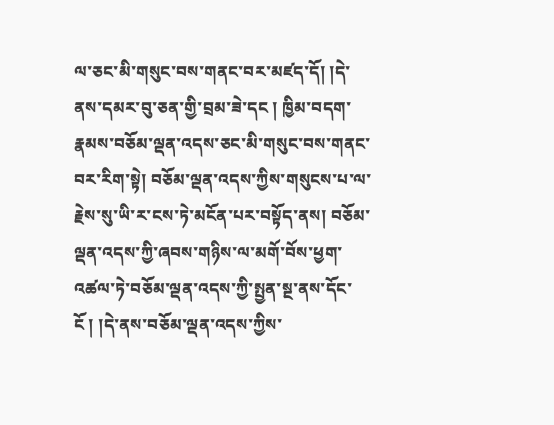ལ་ཅང་མི་གསུང་བས་གནང་བར་མཛད་དོ། །དེ་ནས་དམར་བུ་ཅན་གྱི་བྲམ་ཟེ་དང ། ཁྱིམ་བདག་རྣམས་བཅོམ་ལྡན་འདས་ཅང་མི་གསུང་བས་གནང་བར་རིག་སྟེ། བཅོམ་ལྡན་འདས་ཀྱིས་གསུངས་པ་ལ་རྗེས་སུ་ཡི་ར་ངས་ཏེ་མངོན་པར་བསྟོད་ནས། བཅོམ་ལྡན་འདས་ཀྱི་ཞབས་གཉིས་ལ་མགོ་བོས་ཕྱག་འཚལ་ཏེ་བཅོམ་ལྡན་འདས་ཀྱི་སྤྱན་སྔ་ནས་དོང་ངོ ། །དེ་ནས་བཅོམ་ལྡན་འདས་ཀྱིས་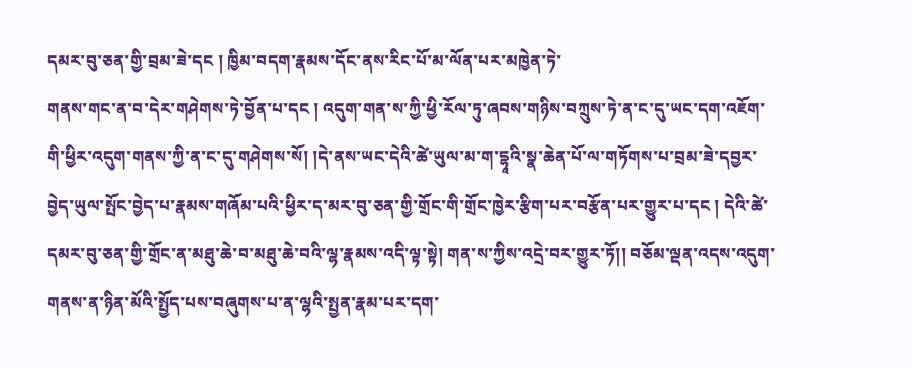དམར་བུ་ཅན་གྱི་བྲམ་ཟེ་དང ། ཁྱིམ་བདག་རྣམས་དོང་ནས་རིང་པོ་མ་ལོན་པར་མཁྱེན་ཏེ་
གནས་གང་ན་བ་དེར་གཤེགས་ཏེ་བྱོན་པ་དང ། འདུག་གན་ས་ཀྱི་ཕྱི་རོལ་ཏུ་ཞབས་གཉིས་བཀྲུས་ཏེ་ན་ང་དུ་ཡང་དག་འཇོག་གི་ཕྱིར་འདུག་གནས་ཀྱི་ན་ང་དུ་གཤེགས་སོ། །དེ་ནས་ཡང་དེའི་ཚེ་ཡུལ་མ་ག་དྷཱའི་སྣ་ཆེན་པོ་ལ་གཏོགས་པ་བྲམ་ཟེ་དབྱར་བྱེད་ཡུལ་སྤོང་བྱེད་པ་རྣམས་གཞོམ་པའི་ཕྱིར་ད་མར་བུ་ཅན་གྱི་གྲོང་གི་གྲོང་ཁྱེར་རྩིག་པར་བརྩོན་པར་གྱུར་པ་དང ། དེའི་ཚེ་དམར་བུ་ཅན་གྱི་གྲོང་ན་མཐུ་ཆེ་བ་མཐུ་ཆེ་བའི་ལྷ་རྣམས་འདི་ལྟ་སྟེ། གན་ས་ཀྱིས་འདྲེ་བར་གྱུར་ཏོ།། བཅོམ་ལྡན་འདས་འདུག་གནས་ན་ཉིན་མོའི་སྤྱོད་པས་བཞུགས་པ་ན་ལྷའི་སྤྱན་རྣམ་པར་དག་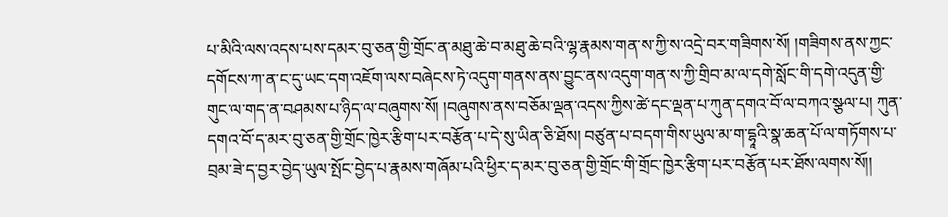པ་མིའི་ལས་འདས་པས་དམར་བུ་ཅན་གྱི་གྲོང་ན་མཐུ་ཆེ་བ་མཐུ་ཆེ་བའི་ལྷ་རྣམས་གན་ས་ཀྱི་ས་འདྲེ་བར་གཟིགས་སོ། །གཟིགས་ནས་ཀྱང་དགོངས་ཀ་ན་ང་དུ་ཡང་དག་འཇོག་ལས་བཞེངས་ཏེ་འདུག་གནས་ནས་བྱུང་ནས་འདུག་གན་ས་ཀྱི་གྲིབ་མ་ལ་དགེ་སློང་གི་དགེ་འདུན་གྱི་གུང་ལ་གད་ན་བཤམས་པ་ཉིད་ལ་བཞུགས་སོ། །བཞུགས་ནས་བཅོམ་ལྡན་འདས་ཀྱིས་ཚེ་དང་ལྡན་པ་ཀུན་དགའ་བོ་ལ་བཀའ་སྩལ་པ། ཀུན་དགའ་བོ་ད་མར་བུ་ཅན་གྱི་གྲོང་ཁྱེར་རྩིག་པར་བརྩོན་པ་དེ་སུ་ཡིན་ཅི་ཐོས། བཙུན་པ་བདག་གིས་ཡུལ་མ་ག་དྷཱའི་སྣ་ཆན་པོ་ལ་གཏོགས་པ་བྲམ་ཟེ་ད་བྱར་བྱེད་ཡུལ་སྤོང་བྱེད་པ་རྣམས་གཞོམ་པའི་ཕྱིར་ད་མར་བུ་ཅན་གྱི་གྲོང་གི་གྲོང་ཁྱེར་རྩིག་པར་བརྩོན་པར་ཐོས་ལགས་སོ།།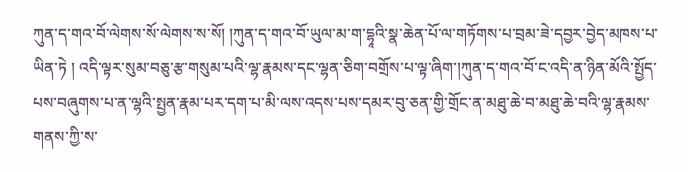ཀུན་ད་གའ་བོ་ལེགས་སོ་ལེགས་ས་སོ། །ཀུན་ད་གའ་བོ་ཡུལ་མ་ག་དྷཱའི་སྣ་ཆེན་པོ་ལ་གཏོགས་པ་བྲམ་ཟེ་དབྱར་བྱེད་མཁས་པ་ཡིན་ཏེ ། འདི་ལྟར་སུམ་བཅུ་རྩ་གསུམ་པའི་ལྷ་རྣམས་དང་ལྷན་ཅིག་བགྲོས་པ་ལྟ་ཞིག་།ཀུན་ད་གའ་བོ་ང་འདི་ན་ཉིན་མོའི་སྤྱོད་པས་བཞུགས་པ་ན་ལྷའི་སྤྱན་རྣམ་པར་དག་པ་མི་ལས་འདས་པས་དམར་བུ་ཅན་གྱི་གྲོང་ན་མཐུ་ཆེ་བ་མཐུ་ཆེ་བའི་ལྷ་རྣམས་གནས་ཀྱི་ས་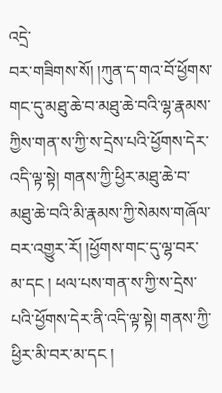འདྲེ་
བར་གཟིགས་སོ། །ཀུན་ད་གའ་བོ་ཕྱོགས་གང་དུ་མཐུ་ཆེ་བ་མཐུ་ཆེ་བའི་ལྷ་རྣམས་ཀྱིས་གན་ས་ཀྱི་ས་དྲེས་པའི་ཕྱོགས་དེར་འདི་ལྟ་སྟེ། གནས་ཀྱི་ཕྱིར་མཐུ་ཆེ་བ་མཐུ་ཆེ་བའི་མི་རྣམས་ཀྱི་སེམས་གཞོལ་བར་འགྱུར་རོ། །ཕྱོགས་གང་དུ་ལྷ་བར་མ་དང ། ཕལ་པས་གན་ས་ཀྱི་ས་དྲེས་པའི་ཕྱོགས་དེར་ནི་འདི་ལྟ་སྟེ། གནས་ཀྱི་ཕྱིར་མི་བར་མ་དང །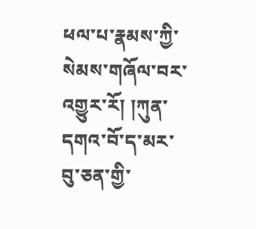ཕལ་པ་རྣམས་ཀྱི་སེམས་གཞོལ་བར་འགྱུར་རོ། །ཀུན་དགའ་བོ་ད་མར་བུ་ཅན་གྱི་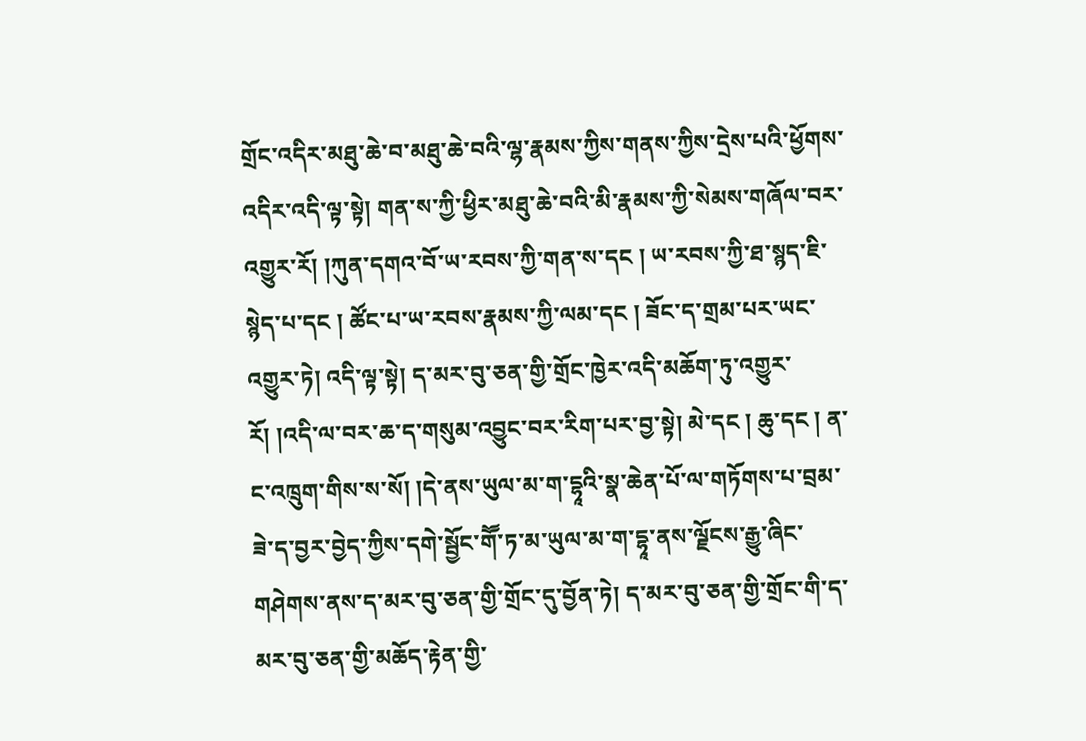གྲོང་འདིར་མཐུ་ཆེ་བ་མཐུ་ཆེ་བའི་ལྷ་རྣམས་ཀྱིས་གནས་ཀྱིས་དྲེས་པའི་ཕྱོགས་འདིར་འདི་ལྟ་སྟེ། གན་ས་ཀྱི་ཕྱིར་མཐུ་ཆེ་བའི་མི་རྣམས་ཀྱི་སེམས་གཞོལ་བར་འགྱུར་རོ། །ཀུན་དགའ་བོ་ཡ་རབས་ཀྱི་གན་ས་དང ། ཡ་རབས་ཀྱི་ཐ་སྙད་ཇི་སྙེད་པ་དང ། ཚོང་པ་ཡ་རབས་རྣམས་ཀྱི་ལམ་དང ། ཟོང་ད་གྲམ་པར་ཡང་འགྱུར་ཏེ། འདི་ལྟ་སྟེ། ད་མར་བུ་ཅན་གྱི་གྲོང་ཁྱེར་འདི་མཆོག་ཏུ་འགྱུར་རོ། །འདི་ལ་བར་ཆ་ད་གསུམ་འབྱུང་བར་རིག་པར་བྱ་སྟེ། མེ་དང ། ཆུ་དང ། ན་ང་འཁྲུག་གིས་ས་སོ། །དེ་ནས་ཡུལ་མ་ག་དྷཱའི་སྣ་ཆེན་པོ་ལ་གཏོགས་པ་བྲམ་ཟེ་ད་བྱར་བྱེད་ཀྱིས་དགེ་སྦྱོང་གཽ་ཏ་མ་ཡུལ་མ་ག་དྷཱ་ནས་ལྗོངས་རྒྱུ་ཞིང་གཤེགས་ནས་ད་མར་བུ་ཅན་གྱི་གྲོང་དུ་བྱོན་ཏེ། ད་མར་བུ་ཅན་གྱི་གྲོང་གི་ད་མར་བུ་ཅན་གྱི་མཆོད་རྟེན་གྱི་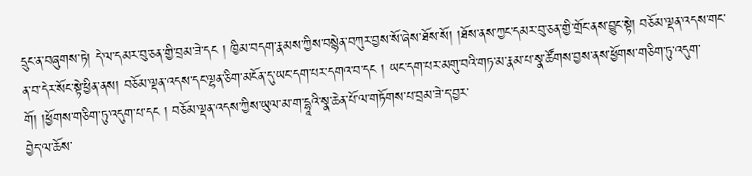དྲུང་ན་བཞུགས་ཏེ། དེ་ལ་དམར་བུ་ཅན་གྱི་བྲམ་ཟེ་དང ། ཁྱིམ་བདག་རྣམས་ཀྱིས་བསྙེན་བཀུར་བྱས་སོ་ཞེས་ཐོས་སོ། །ཐོས་ནས་ཀྱང་དམར་བུ་ཅན་གྱི་གྲོང་ནས་བྱུང་སྟེ། བཅོམ་ལྡན་འདས་གང་ན་བ་དེར་སོང་སྟེ་ཕྱིན་ནས། བཅོམ་ལྡན་འདས་དང་ལྷན་ཅིག་མངོན་དུ་ཡང་དག་པར་དགའ་བ་དང ། ཡང་དག་པར་མགུ་བའི་གཏ་མ་རྣམ་པ་སྣ་ཚོགས་བྱས་ནས་ཕྱོགས་གཅིག་ཏུ་འདུག་གོ། །ཕྱོགས་གཅིག་ཏུ་འདུག་པ་དང ། བཅོམ་ལྡན་འདས་ཀྱིས་ཡུལ་མ་ག་དྷཱའི་སྣ་ཆེན་པོ་ལ་གཏོགས་པ་བྲམ་ཟེ་ད་བྱར་
བྱེད་ལ་ཆོས་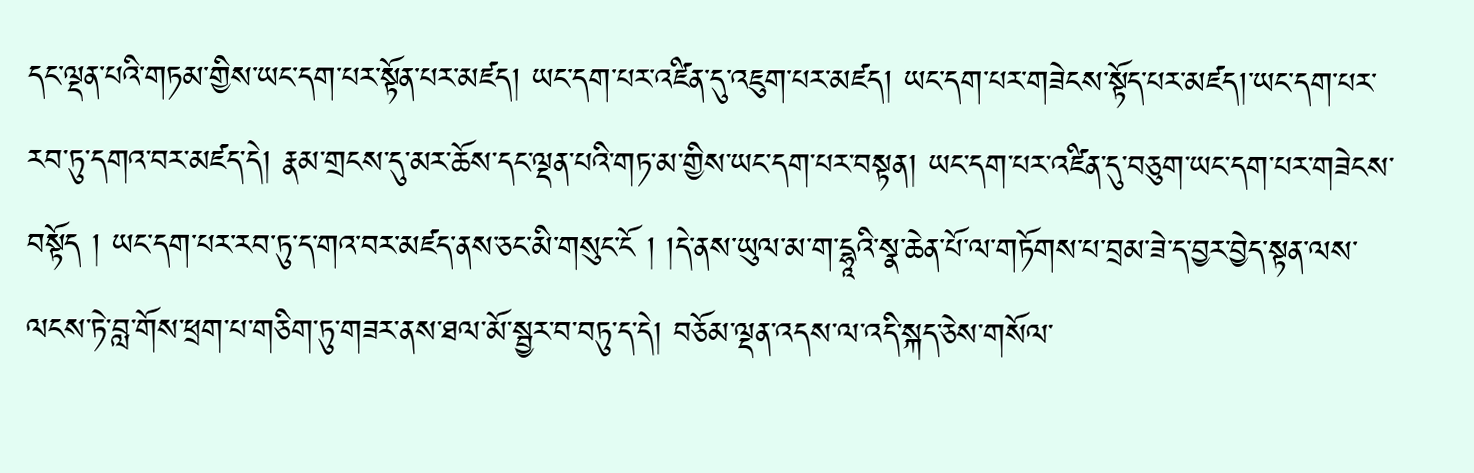དང་ལྡན་པའི་གཏམ་གྱིས་ཡང་དག་པར་སྟོན་པར་མཛད། ཡང་དག་པར་འཛིན་དུ་འཇུག་པར་མཛད། ཡང་དག་པར་གཟེངས་སྟོད་པར་མཛད།་ཡང་དག་པར་རབ་ཏུ་དགའ་བར་མཛད་དེ། རྣམ་གྲངས་དུ་མར་ཆོས་དང་ལྡན་པའི་གཏ་མ་གྱིས་ཡང་དག་པར་བསྟན། ཡང་དག་པར་འཛིན་དུ་བཅུག་ཡང་དག་པར་གཟེངས་བསྟོད ། ཡང་དག་པར་རབ་ཏུ་ད་གའ་བར་མཛད་ནས་ཅང་མི་གསུང་ངོ ། །དེ་ནས་ཡུལ་མ་ག་དྷཱའི་སྣ་ཆེན་པོ་ལ་གཏོགས་པ་བྲམ་ཟེ་ད་བྱར་བྱེད་སྟན་ལས་ལངས་ཏེ་བླ་གོས་ཕྲག་པ་གཅིག་ཏུ་གཟར་ནས་ཐལ་མོ་སྦྱར་བ་བཏུ་ད་དེ། བཅོམ་ལྡན་འདས་ལ་འདི་སྐད་ཅེས་གསོལ་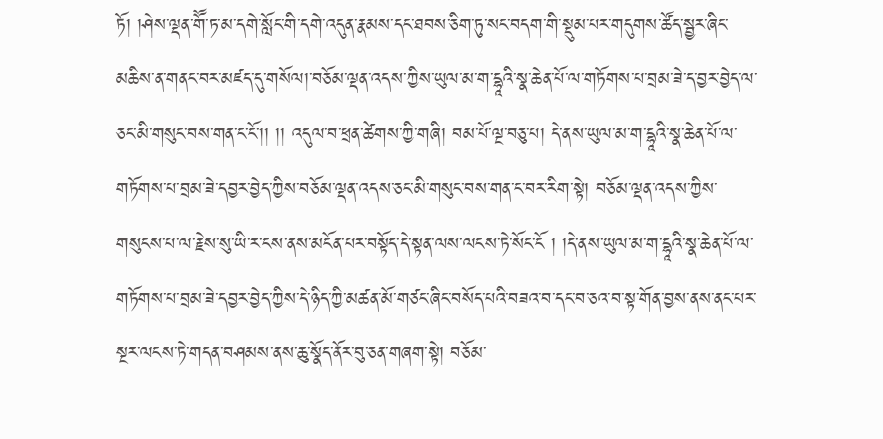ཏོ། །ཤེས་ལྡན་གཽ་ཏ་མ་དགེ་སློང་གི་དགེ་འདུན་རྣམས་དང་ཐབས་ཅིག་ཏུ་སང་བདག་གི་སྡུམ་པར་གདུགས་ཚོད་སྦྱར་ཞིང་མཆིས་ན་གནང་བར་མཛད་དུ་གསོལ།་བཅོམ་ལྡན་འདས་ཀྱིས་ཡུལ་མ་ག་དྷཱའི་སྣ་ཆེན་པོ་ལ་གཏོགས་པ་བྲམ་ཟེ་ད་བྱར་བྱེད་ལ་ཅང་མི་གསུང་བས་གན་ང་ངོ་།། །། འདུལ་བ་ཕྲན་ཚེགས་ཀྱི་གཞི། བམ་པོ་ལྔ་བཅུ་པ། དེ་ནས་ཡུལ་མ་ག་དྷཱའི་སྣ་ཆེན་པོ་ལ་གཏོགས་པ་བྲམ་ཟེ་དབྱར་བྱེད་ཀྱིས་བཅོམ་ལྡན་འདས་ཅང་མི་གསུང་བས་གན་ང་བར་རིག་སྟེ། བཅོམ་ལྡན་འདས་ཀྱིས་གསུངས་པ་ལ་རྗེས་སུ་ཡི་ར་ངས་ནས་མངོན་པར་བསྟོད་དེ་སྟན་ལས་ལངས་ཏེ་སོང་ངོ ། །དེ་ནས་ཡུལ་མ་ག་དྷཱའི་སྣ་ཆེན་པོ་ལ་གཏོགས་པ་བྲམ་ཟེ་དབྱར་བྱེད་ཀྱིས་དེ་ཉིད་ཀྱི་མཚན་མོ་གཙང་ཞིང་བསོད་པའི་བཟའ་བ་དང་བ་ཅའ་བ་སྟ་གོན་བྱས་ནས་ནང་པར་སྔར་ལངས་ཏེ་གདན་བཤམས་ནས་ཆུ་སྣོད་ནོར་བུ་ཅན་གཞག་སྟེ། བཅོམ་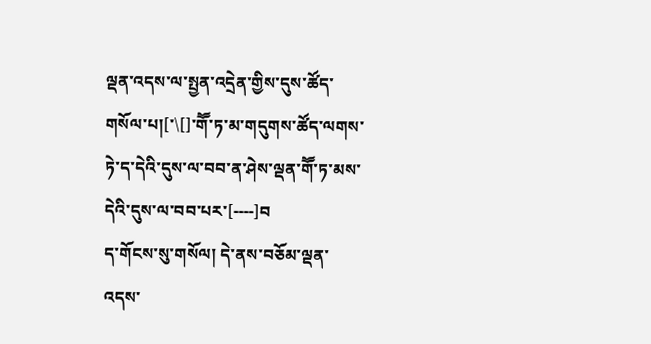ལྡན་འདས་ལ་སྤྱན་འདྲེན་གྱིས་དུས་ཚོད་གསོལ་པ།[་\[]་གཽ་ཏ་མ་གདུགས་ཚོད་ལགས་ཏེ་ད་དེའི་དུས་ལ་བབ་ན་ཤེས་ལྡན་གཽ་ཏ་མས་དེའི་དུས་ལ་བབ་པར་[----]བ
ད་གོངས་སུ་གསོལ། དེ་ནས་བཅོམ་ལྡན་འདས་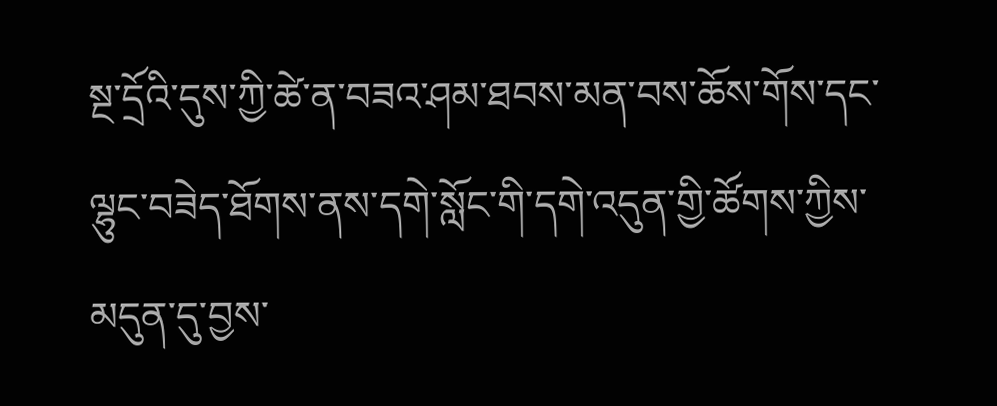སྔ་དྲོའི་དུས་ཀྱི་ཚེ་ན་བཟའ་ཤམ་ཐབས་མན་བས་ཆོས་གོས་དང་ལྷུང་བཟེད་ཐོགས་ནས་དགེ་སློང་གི་དགེ་འདུན་གྱི་ཚོགས་ཀྱིས་མདུན་དུ་བྱས་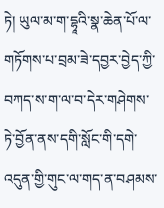ཏེ། ཡུལ་མ་ག་དྷཱའི་སྣ་ཆེན་པོ་ལ་གཏོགས་པ་བྲམ་ཟེ་དབྱར་བྱེད་ཀྱི་བཀད་ས་ག་ལ་བ་དེར་གཤེགས་ཏེ་བྱོན་ནས་དགི་སློང་གི་དགེ་འདུན་གྱི་གུང་ལ་གད་ན་བཤམས་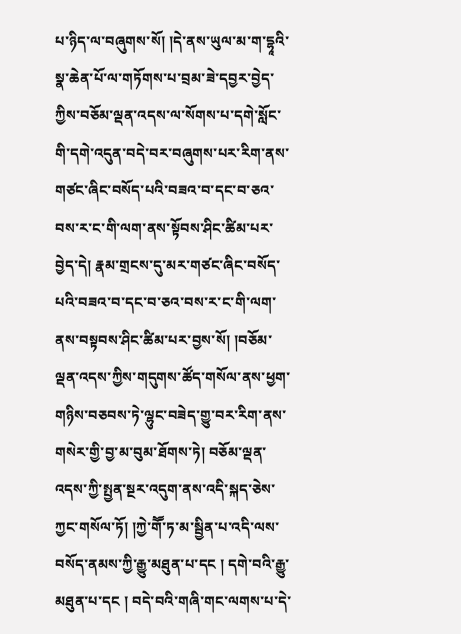པ་ཉིད་ལ་བཞུགས་སོ། །དེ་ནས་ཡུལ་མ་ག་དྷཱའི་སྣ་ཆེན་པོ་ལ་གཏོགས་པ་བྲམ་ཟེ་དབྱར་བྱེད་ཀྱིས་བཅོམ་ལྡན་འདས་ལ་སོགས་པ་དགེ་སློང་གི་དགེ་འདུན་བདེ་བར་བཞུགས་པར་རིག་ནས་གཙང་ཞིང་བསོད་པའི་བཟའ་བ་དང་བ་ཅའ་བས་ར་ང་གི་ལག་ནས་སྟོབས་ཤིང་ཚིམ་པར་བྱེད་དེ། རྣམ་གྲངས་དུ་མར་གཙང་ཞིང་བསོད་པའི་བཟའ་བ་དང་བ་ཅའ་བས་ར་ང་གི་ལག་ནས་བསྟབས་ཤིང་ཚིམ་པར་བྱས་སོ། །བཅོམ་ལྡན་འདས་ཀྱིས་གདུགས་ཚོད་གསོལ་ནས་ཕྱག་གཉིས་བཅབས་ཏེ་ལྷུང་བཟེད་གྱུ་བར་རིག་ནས་གསེར་གྱི་བྱ་མ་བུམ་ཐོགས་ཏེ། བཅོམ་ལྡན་འདས་ཀྱི་སྤྱན་སྔར་འདུག་ནས་འདི་སྐད་ཅེས་ཀྱང་གསོལ་ཏོ། །ཀྱེ་གཽ་ཏ་མ་སྦྱིན་པ་འདི་ལས་བསོད་ནམས་ཀྱི་རྒྱུ་མཐུན་པ་དང ། དགེ་བའི་རྒྱུ་མཐུན་པ་དང ། བདེ་བའི་གཞི་གང་ལགས་པ་དེ་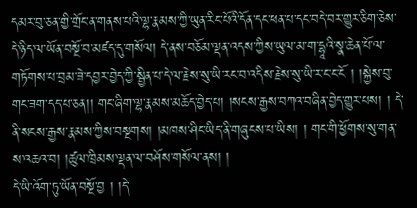དམར་བུ་ཅན་གྱི་གྲོང་ན་གནས་པའི་ལྷ་རྣམས་ཀྱི་ཡུན་རིང་པོའི་དོན་དང་ཕན་པ་དང་བདེ་བར་གྱུར་ཅིག་ཅེས་དེ་ཉིད་ལ་ཡོན་བསྔོ་བ་མཛད་དུ་གསོལ། དེ་ནས་བཅོམ་ལྡན་འདས་ཀྱིས་ཡུལ་མ་ག་དྷཱའི་སྣ་ཆེན་པོ་ལ་གཏོགས་པ་བྲམ་ཟེ་དབྱར་བྱེད་ཀྱི་སྦྱིན་པ་དེ་ལ་རྗེས་སུ་ཡི་རང་བ་འདིས་རྗེས་སུ་ཡི་ར་ང་ང་ངོ ། །སྐྱེས་བུ་གང་ཟག་དད་པ་ཅན།། གང་ཞིག་ལྷ་རྣམས་མཆོད་བྱེད་པ། །སངས་རྒྱས་བཀའ་བཞིན་བྱེད་གྱུར་པས། ། དེ་ནི་སངས་རྒྱས་རྣམས་ཀྱིས་བསྔགས། །མཁས་ཤིང་ཡིད་ནི་གཞུངས་པ་ཡིས། ། གང་གི་ཕྱོགས་སུ་གན་ས་འཆའ་བ། །ཚུལ་ཁྲིམས་ལྡན་ལ་བཤོས་གསོལ་ནས། །
དེ་ཡི་འོག་ཏུ་ཡོན་བསྔོ་བྱ ། །དེ་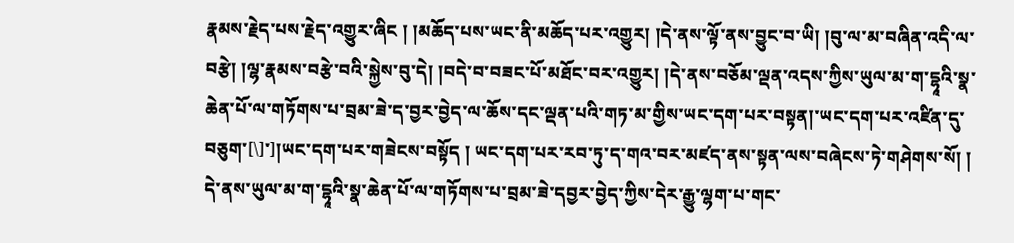རྣམས་རྗེད་པས་རྗེད་འགྱུར་ཞིང ། །མཆོད་པས་ཡང་ནི་མཆོད་པར་འགྱུར། །དེ་ནས་ལྟོ་ནས་བྱུང་བ་ཡི། །བུ་ལ་མ་བཞིན་འདི་ལ་བརྩེ། །ལྷ་རྣམས་བརྩེ་བའི་སྐྱེས་བུ་དེ། །བདེ་བ་བཟང་པོ་མཐོང་བར་འགྱུར། །དེ་ནས་བཅོམ་ལྡན་འདས་ཀྱིས་ཡུལ་མ་ག་དྷཱའི་སྣ་ཆེན་པོ་ལ་གཏོགས་པ་བྲམ་ཟེ་ད་བྱར་བྱེད་ལ་ཆོས་དང་ལྡན་པའི་གཏ་མ་གྱིས་ཡང་དག་པར་བསྟན།་ཡང་དག་པར་འཛིན་དུ་བཅུག་[\]་]།ཡང་དག་པར་གཟེངས་བསྟོད ། ཡང་དག་པར་རབ་ཏུ་ད་གའ་བར་མཛད་ནས་སྟན་ལས་བཞེངས་ཏེ་གཤེགས་སོ། ། དེ་ནས་ཡུལ་མ་ག་དྷཱའི་སྣ་ཆེན་པོ་ལ་གཏོགས་པ་བྲམ་ཟེ་དབྱར་བྱེད་ཀྱིས་དེར་རྒྱུ་ལྷག་པ་གང་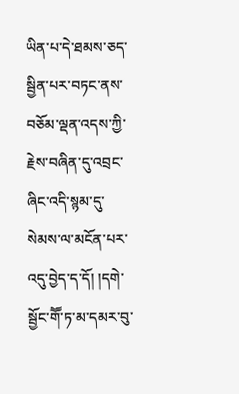ཡིན་པ་དེ་ཐམས་ཅད་སྦྱིན་པར་བཏང་ནས་བཅོམ་ལྡན་འདས་ཀྱི་རྗེས་བཞིན་དུ་འབྲང་ཞིང་འདི་སྙམ་དུ་སེམས་ལ་མངོན་པར་འདུ་བྱེད་ད་དོ། །དགེ་སྦྱོང་གཽ་ཏ་མ་དམར་བུ་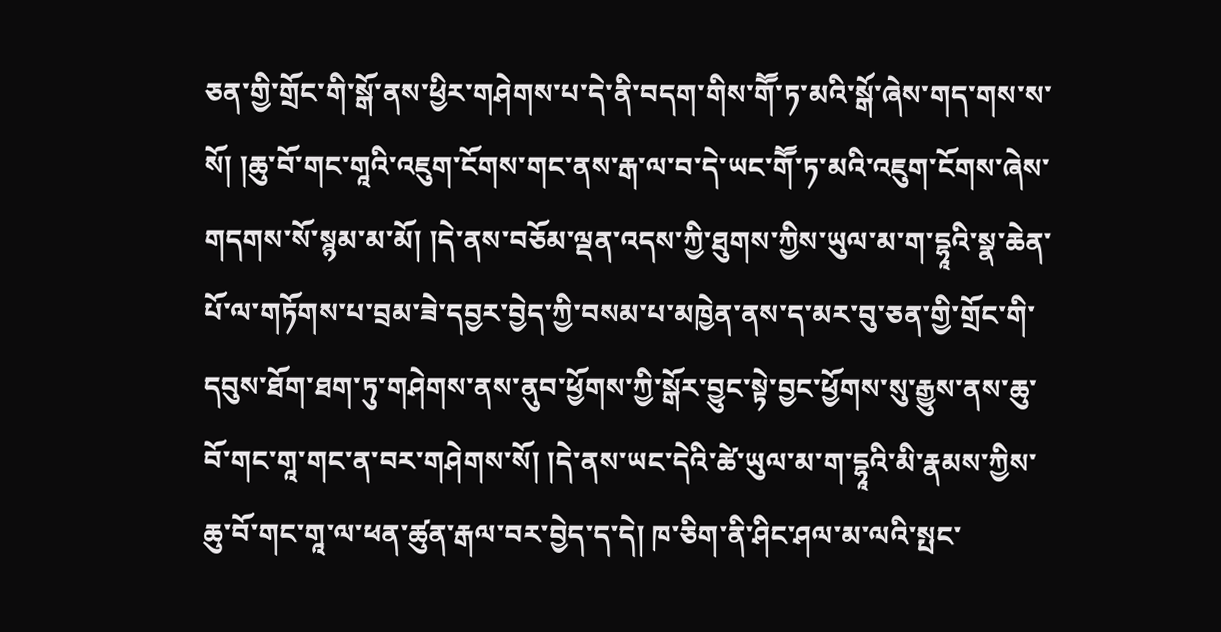ཅན་གྱི་གྲོང་གི་སྒོ་ནས་ཕྱིར་གཤེགས་པ་དེ་ནི་བདག་གིས་གཽ་ཏ་མའི་སྒོ་ཞེས་གད་གས་ས་སོ། །ཆུ་བོ་གང་གཱའི་འཇུག་ངོགས་གང་ནས་རྒ་ལ་བ་དེ་ཡང་གཽ་ཏ་མའི་འཇུག་ངོགས་ཞེས་གདགས་སོ་སྙམ་མ་མོ། །དེ་ནས་བཅོམ་ལྡན་འདས་ཀྱི་ཐུགས་ཀྱིས་ཡུལ་མ་ག་དྷཱའི་སྣ་ཆེན་པོ་ལ་གཏོགས་པ་བྲམ་ཟེ་དབྱར་བྱེད་ཀྱི་བསམ་པ་མཁྱེན་ནས་ད་མར་བུ་ཅན་གྱི་གྲོང་གི་དབུས་ཐོག་ཐག་ཏུ་གཤེགས་ནས་ནུབ་ཕྱོགས་ཀྱི་སྒོར་བྱུང་སྟེ་བྱང་ཕྱོགས་སུ་རྒྱུས་ནས་ཆུ་བོ་གང་གཱ་གང་ན་བར་གཤེགས་སོ། །དེ་ནས་ཡང་དེའི་ཚེ་ཡུལ་མ་ག་དྷཱའི་མི་རྣམས་ཀྱིས་ཆུ་བོ་གང་གཱ་ལ་ཕན་ཚུན་རྒལ་བར་བྱེད་ད་དེ། ཁ་ཅིག་ནི་ཤིང་ཤལ་མ་ལའི་སྤང་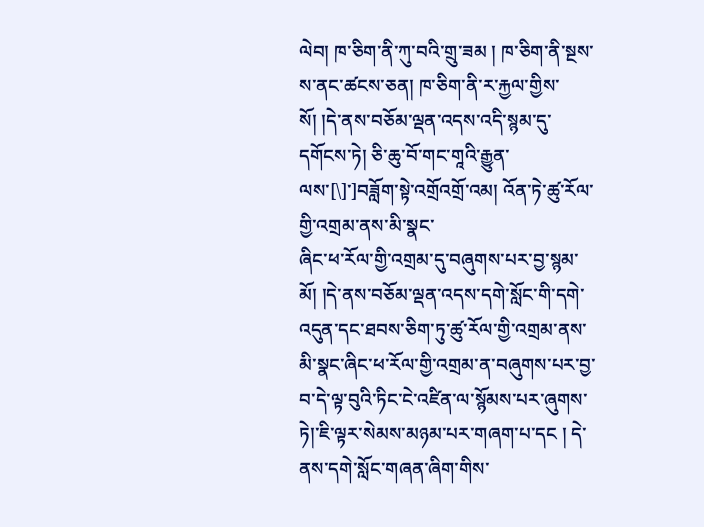ལེབ། ཁ་ཅིག་ནི་ཀུ་བའི་གྲུ་ཟམ ། ཁ་ཅིག་ནི་སྔས་ས་ནང་ཚངས་ཅན། ཁ་ཅིག་ནི་ར་རྐྱལ་གྱིས་སོ། །དེ་ནས་བཅོམ་ལྡན་འདས་འདི་སྙམ་དུ་དགོངས་ཏེ། ཅི་ཆུ་བོ་གང་གཱའི་རྒྱུན་ལས་[\]་]བཟློག་སྟེ་འགྲོའགྲོ་འམ། འོན་ཏེ་ཚུ་རོལ་གྱི་འགྲམ་ནས་མི་སྣང་
ཞིང་ཕ་རོལ་གྱི་འགྲམ་དུ་བཞུགས་པར་བྱ་སྙམ་མོ། །དེ་ནས་བཅོམ་ལྡན་འདས་དགེ་སློང་གི་དགེ་འདུན་དང་ཐབས་ཅིག་ཏུ་ཚུ་རོལ་གྱི་འགྲམ་ནས་མི་སྣང་ཞིང་ཕ་རོལ་གྱི་འགྲམ་ན་བཞུགས་པར་བྱ་བ་དེ་ལྟ་བུའི་ཏིང་ངེ་འཛིན་ལ་སྙོམས་པར་ཞུགས་ཏེ།་ཇི་ལྟར་སེམས་མཉམ་པར་གཞག་པ་དང ། དེ་ནས་དགེ་སློང་གཞན་ཞིག་གིས་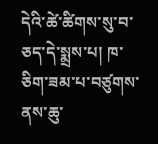དེའི་ཚེ་ཚིགས་སུ་བ་ཅད་དེ་སྨྲས་པ། ཁ་ཅིག་ཟམ་པ་བཙུགས་ནས་ཆུ་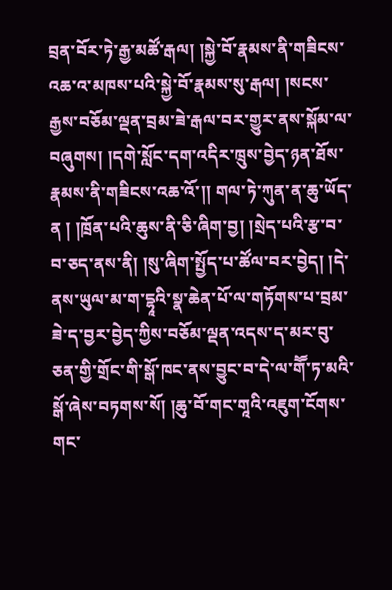བྲན་བོར་ཏེ་རྒྱ་མཚོ་རྒལ། །སྐྱེ་བོ་རྣམས་ནི་གཟིངས་འཆ་འ་མཁས་པའི་སྐྱེ་བོ་རྣམས་སུ་རྒལ། །སངས་རྒྱས་བཅོམ་ལྡན་བྲམ་ཟེ་རྒལ་བར་གྱུར་ནས་སྐོམ་ལ་བཞུགས། །དགེ་སློང་དག་འདིར་ཁྲུས་བྱེད་ཉན་ཐོས་རྣམས་ནི་གཟིངས་འཆ་འོ་།། གལ་ཏེ་ཀུན་ན་ཆུ་ཡོད་ན ། །ཁྲོན་པའི་ཆུས་ནི་ཅི་ཞིག་བྱ། །སྲེད་པའི་རྩ་བ་བ་ཅད་ནས་ནི། །སུ་ཞིག་སྤྱོད་པ་ཚོལ་བར་བྱེད། །དེ་ནས་ཡུལ་མ་ག་དྷཱའི་སྣ་ཆེན་པོ་ལ་གཏོགས་པ་བྲམ་ཟེ་ད་བྱར་བྱེད་ཀྱིས་བཅོམ་ལྡན་འདས་ད་མར་བུ་ཅན་གྱི་གྲོང་གི་སྒོ་ཁང་ནས་བྱུང་བ་དེ་ལ་གཽ་ཏ་མའི་སྒོ་ཞེས་བཏགས་སོ། །ཆུ་བོ་གང་གཱའི་འཇུག་ངོགས་གང་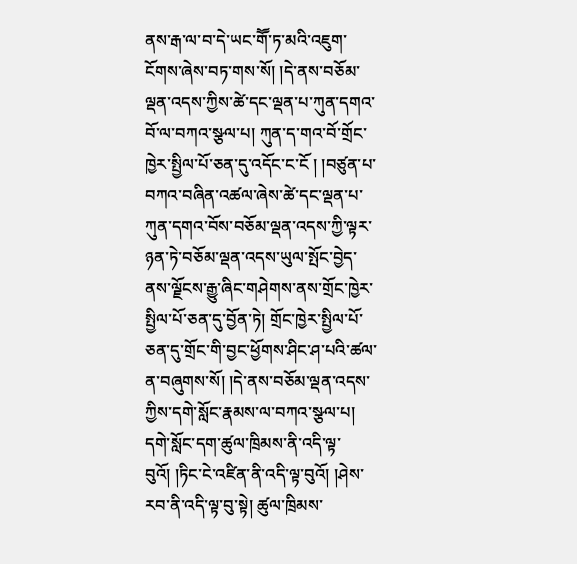ནས་རྒ་ལ་བ་དེ་ཡང་གཽ་ཏ་མའི་འཇུག་ངོགས་ཞེས་བཏ་གས་སོ། །དེ་ནས་བཅོམ་ལྡན་འདས་ཀྱིས་ཚེ་དང་ལྡན་པ་ཀུན་དགའ་བོ་ལ་བཀའ་སྩལ་པ། ཀུན་ད་གའ་བོ་གྲོང་ཁྱེར་སྤྱིལ་པོ་ཅན་དུ་འདོང་ང་ངོ ། །བཙུན་པ་བཀའ་བཞིན་འཚལ་ཞེས་ཚེ་དང་ལྡན་པ་ཀུན་དགའ་བོས་བཅོམ་ལྡན་འདས་ཀྱི་ལྟར་ཉན་ཏེ་བཅོམ་ལྡན་འདས་ཡུལ་སྤོང་བྱེད་ནས་ལྗོངས་རྒྱུ་ཞིང་གཤེགས་ནས་གྲོང་ཁྱེར་སྤྱིལ་པོ་ཅན་དུ་བྱོན་ཏེ། གྲོང་ཁྱེར་སྤྱིལ་པོ་ཅན་དུ་གྲོང་གི་བྱང་ཕྱོགས་ཤིང་ཤ་པའི་ཚལ་ན་བཞུགས་སོ། །དེ་ནས་བཅོམ་ལྡན་འདས་ཀྱིས་དགེ་སློང་རྣམས་ལ་བཀའ་སྩལ་པ། དགེ་སློང་དག་ཚུལ་ཁྲིམས་ནི་འདི་ལྟ་བུའོ། །ཏིང་ངེ་འཛིན་ནི་འདི་ལྟ་བུའོ། །ཤེས་རབ་ནི་འདི་ལྟ་བུ་སྟེ། ཚུལ་ཁྲིམས་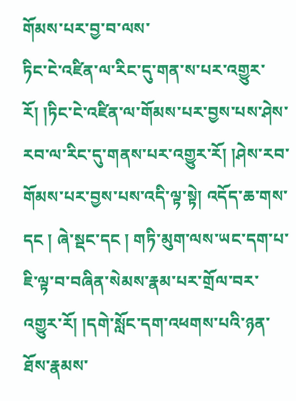གོམས་པར་བྱ་བ་ལས་
ཏིང་ངེ་འཛིན་ལ་རིང་དུ་གན་ས་པར་འགྱུར་རོ། །ཏིང་ངེ་འཛིན་ལ་གོམས་པར་བྱས་པས་ཤེས་རབ་ལ་རིང་དུ་གནས་པར་འགྱུར་རོ། །ཤེས་རབ་གོམས་པར་བྱས་པས་འདི་ལྟ་སྟེ། འདོད་ཆ་གས་དང ། ཞེ་སྡང་དང ། གཏི་མུག་ལས་ཡང་དག་པ་ཇི་ལྟ་བ་བཞིན་སེམས་རྣམ་པར་གྲོལ་བར་འགྱུར་རོ། །དགེ་སློང་དག་འཕགས་པའི་ཉན་ཐོས་རྣམས་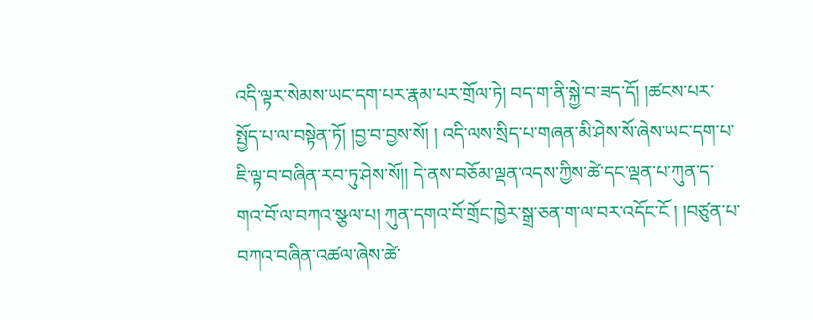འདི་ལྟར་སེམས་ཡང་དག་པར་རྣམ་པར་གྲོལ་ཏེ། བད་ག་ནི་སྐྱེ་བ་ཟད་དོ། །ཚངས་པར་སྤྱོད་པ་ལ་བསྟེན་ཏོ། །བྱ་བ་བྱས་སོ། ། འདི་ལས་སྲིད་པ་གཞན་མི་ཤེས་སོ་ཞེས་ཡང་དག་པ་ཇི་ལྟ་བ་བཞིན་རབ་ཏུ་ཤེས་སོ།། དེ་ནས་བཅོམ་ལྡན་འདས་ཀྱིས་ཚེ་དང་ལྡན་པ་ཀུན་ད་གའ་བོ་ལ་བཀའ་སྩལ་པ། ཀུན་དགའ་བོ་གྲོང་ཁྱེར་སྒྲ་ཅན་ག་ལ་བར་འདོང་ངོ ། །བཙུན་པ་བཀའ་བཞིན་འཚལ་ཞེས་ཚེ་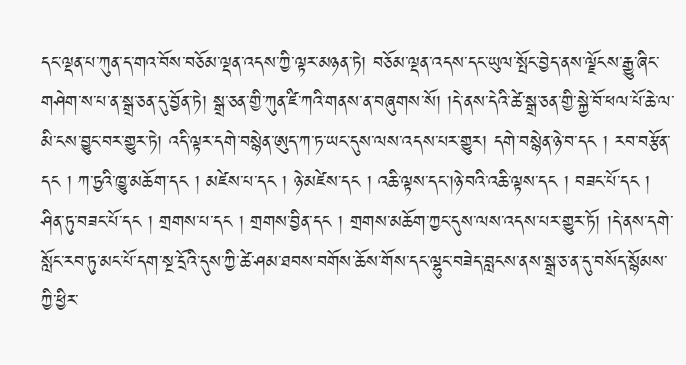དང་ལྡན་པ་ཀུན་ད་གའ་བོས་བཅོམ་ལྡན་འདས་ཀྱི་ལྟར་མཉན་ཏེ། བཅོམ་ལྡན་འདས་དང་ཡུལ་སྤོང་བྱེད་ནས་ལྗོངས་རྒྱུ་ཞིང་གཤེག་ས་པ་ན་སྒྲ་ཅན་དུ་བྱོན་ཏེ། སྒྲ་ཅན་གྱི་ཀུན་ཛི་ཀའི་གནས་ན་བཞུགས་སོ། །དེ་ནས་དེའི་ཚེ་སྒྲ་ཅན་གྱི་སྐྱེ་བོ་ཕལ་པོ་ཆེ་ལ་མི་ངས་བྱུང་བར་གྱུར་ཏེ། འདི་ལྟར་དགེ་བསྙེན་ཨུད་ཀ་ཏ་ཡང་དུས་ལས་འདས་པར་གྱུར། དགེ་བསྙེན་ཉེ་བ་དང ། རབ་བརྩོན་དང ། ཀ་ཏྱའི་ཁྱུ་མཆོག་དང ། མཛེས་པ་དང ། ཉེ་མཛེས་དང ། འཆི་ལྟས་དང་།ཉེ་བའི་འཆི་ལྟས་དང ། བཟང་པོ་དང ། ཤིན་ཏུ་བཟང་པོ་དང ། གྲགས་པ་དང ། གྲགས་བྱིན་དང ། གྲགས་མཆོག་ཀྱང་དུས་ལས་འདས་པར་གྱུར་ཏོ། །དེ་ནས་དགེ་སློང་རབ་ཏུ་མང་པོ་དག་སྔ་དྲོའི་དུས་ཀྱི་ཚེ་ཤམ་ཐབས་བགོས་ཆོས་གོས་དང་ལྷུང་བཟེད་བླངས་ནས་སྒྲ་ཅ་ན་དུ་བསོད་སྙོམས་ཀྱི་ཕྱིར་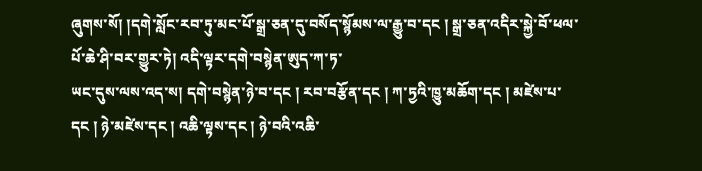ཞུགས་སོ། །དགེ་སློང་རབ་ཏུ་མང་པོ་སྒྲ་ཅན་དུ་བསོད་སྙོམས་ལ་རྒྱུ་བ་དང ། སྒྲ་ཅན་འདིར་སྐྱེ་བོ་ཕལ་པོ་ཆེ་ཤི་བར་གྱུར་ཏེ། འདི་ལྟར་དགེ་བསྙེན་ཨུད་ཀ་ཏ་
ཡང་དུས་ལས་འད་ས། དགེ་བསྙེན་ཉེ་བ་དང ། རབ་བརྩོན་དང ། ཀ་ཏྱའི་ཁྱུ་མཆོག་དང ། མཛེས་པ་དང ། ཉེ་མཛེས་དང ། འཆི་ལྟས་དང ། ཉེ་བའི་འཆི་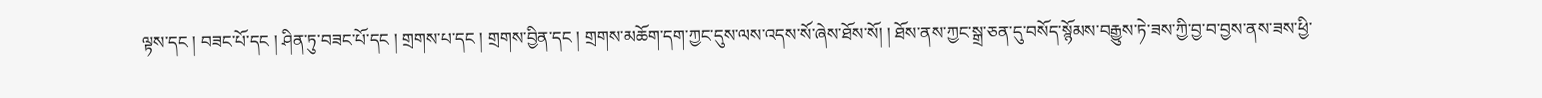ལྟས་དང ། བཟང་པོ་དང ། ཤིན་ཏུ་བཟང་པོ་དང ། གྲགས་པ་དང ། གྲགས་བྱིན་དང ། གྲགས་མཆོག་དག་ཀྱང་དུས་ལས་འདས་སོ་ཞེས་ཐོས་སོ། ། ཐོས་ནས་ཀྱང་སྒྲ་ཅན་དུ་བསོད་སྙོམས་བརྒྱུས་ཏེ་ཟས་ཀྱི་བྱ་བ་བྱས་ནས་ཟས་ཕྱི་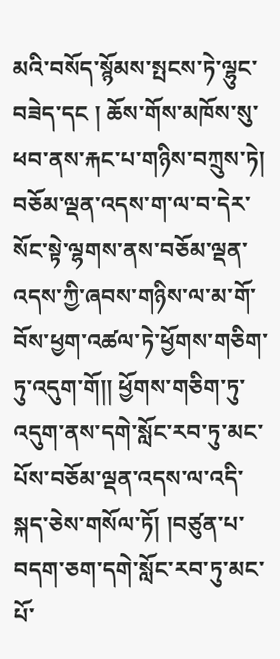མའི་བསོད་སྙོམས་སྤངས་ཏེ་ལྷུང་བཟེད་དང ། ཆོས་གོས་མཁོས་སུ་ཕབ་ནས་རྐང་པ་གཉིས་བཀྲུས་ཏེ། བཅོམ་ལྡན་འདས་ག་ལ་བ་དེར་སོང་སྟེ་ལྷགས་ནས་བཅོམ་ལྡན་འདས་ཀྱི་ཞབས་གཉིས་ལ་མ་གོ་བོས་ཕྱག་འཚལ་ཏེ་ཕྱོགས་གཅིག་ཏུ་འདུག་གོ།། ཕྱོགས་གཅིག་ཏུ་འདུག་ནས་དགེ་སློང་རབ་ཏུ་མང་པོས་བཅོམ་ལྡན་འདས་ལ་འདི་སྐད་ཅེས་གསོལ་ཏོ། །བཙུན་པ་བདག་ཅག་དགེ་སློང་རབ་ཏུ་མང་པོ་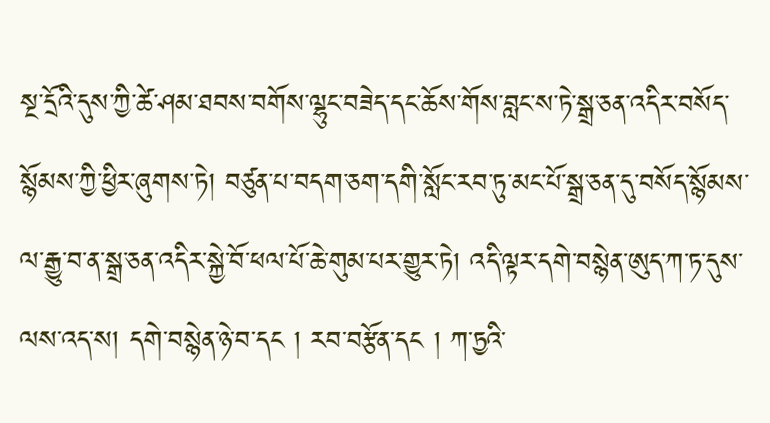སྔ་དྲོའི་དུས་ཀྱི་ཚེ་ཤམ་ཐབས་བགོས་ལྷུང་བཟེད་དང་ཆོས་གོས་བླང་ས་ཏེ་སྒྲ་ཅན་འདིར་བསོད་སྙོམས་ཀྱི་ཕྱིར་ཞུགས་ཏེ། བཙུན་པ་བདག་ཅག་དགི་སློང་རབ་ཏུ་མང་པོ་སྒྲ་ཅན་དུ་བསོད་སྙོམས་ལ་རྒྱུ་བ་ན་སྒྲ་ཅན་འདིར་སྐྱེ་བོ་ཕལ་པོ་ཆེ་གུམ་པར་གྱུར་ཏེ། འདི་ལྟར་དགེ་བསྙེན་ཨུད་ཀ་ཏ་དུས་ལས་འད་ས། དགེ་བསྙེན་ཉེ་བ་དང ། རབ་བརྩོན་དང ། ཀ་ཏྱའི་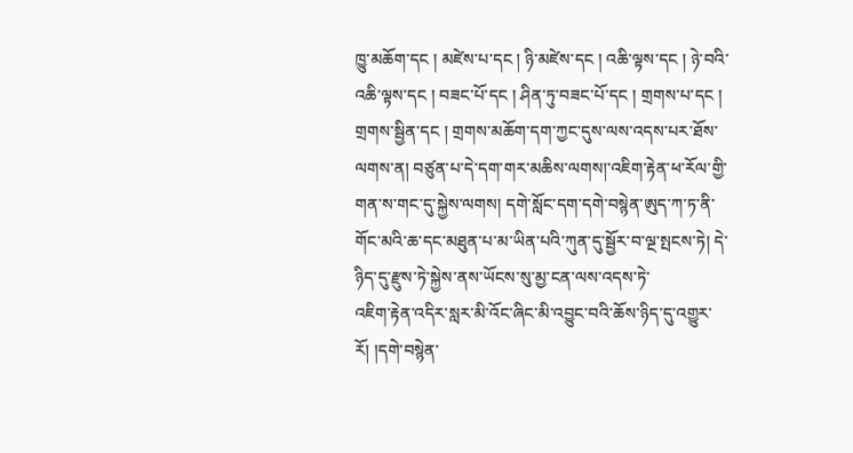ཁྱུ་མཆོག་དང ། མཛེས་པ་དང ། ཉི་མཛེས་དང ། འཆི་ལྟས་དང ། ཉེ་བའི་འཆི་ལྟས་དང ། བཟང་པོ་དང ། ཤིན་ཏུ་བཟང་པོ་དང ། གྲགས་པ་དང ། གྲགས་སྦྱིན་དང ། གྲགས་མཆོག་དག་ཀྱང་དུས་ལས་འདས་པར་ཐོས་ལགས་ན། བཙུན་པ་དེ་དག་གར་མཆིས་ལགས།་འཇིག་རྟེན་ཕ་རོལ་གྱི་གན་ས་གང་དུ་སྐྱེས་ལགས། དགེ་སློང་དག་དགེ་བསྙེན་ཨུད་ཀ་ཏ་ནི་གོང་མའི་ཆ་དང་མཐུན་པ་མ་ཡིན་པའི་ཀུན་དུ་སྦྱོར་བ་ལྔ་སྤངས་ཏེ། དེ་ཉིད་དུ་རྫུས་ཏེ་སྐྱེས་ནས་ཡོངས་སུ་མྱ་ངན་ལས་འདས་ཏེ་
འཇིག་རྟེན་འདིར་སླར་མི་འོང་ཞིང་མི་འབྱུང་བའི་ཆོས་ཉིད་དུ་འགྱུར་རོ། །དགེ་བསྙེན་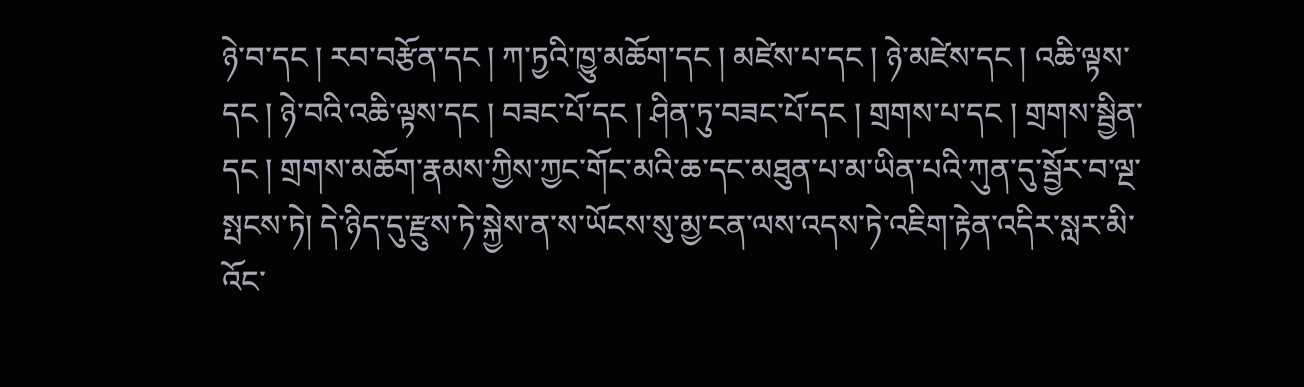ཉེ་བ་དང ། རབ་བརྩོན་དང ། ཀ་ཏྱའི་ཁྱུ་མཆོག་དང ། མཛེས་པ་དང ། ཉེ་མཛེས་དང ། འཆི་ལྟས་དང ། ཉེ་བའི་འཆི་ལྟས་དང ། བཟང་པོ་དང ། ཤིན་ཏུ་བཟང་པོ་དང ། གྲགས་པ་དང ། གྲགས་སྦྱིན་དང ། གྲགས་མཆོག་རྣམས་ཀྱིས་ཀྱང་གོང་མའི་ཆ་དང་མཐུན་པ་མ་ཡིན་པའི་ཀུན་དུ་སྦྱོར་བ་ལྔ་སྤངས་ཏེ། དེ་ཉིད་དུ་རྫུས་ཏེ་སྐྱེས་ན་ས་ཡོངས་སུ་མྱ་ངན་ལས་འདས་ཏེ་འཇིག་རྟེན་འདིར་སླར་མི་འོང་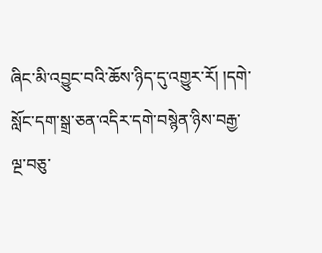ཞིང་མི་འབྱུང་བའི་ཆོས་ཉིད་དུ་འགྱུར་རོ། །དགེ་སློང་དག་སྒྲ་ཅན་འདིར་དགེ་བསྙེན་ཉིས་བརྒྱ་ལྔ་བཅུ་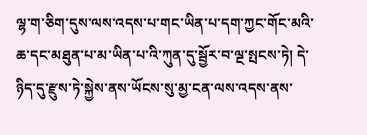ལྷ་ག་ཅིག་དུས་ལས་འདས་པ་གང་ཡིན་པ་དག་ཀྱང་གོང་མའི་ཆ་དང་མཐུན་པ་མ་ཡིན་པ་འི་ཀུན་དུ་སྦྱོར་བ་ལྔ་སྤངས་ཏེ། དེ་ཉིད་དུ་རྫུས་ཏེ་སྐྱེས་ནས་ཡོངས་སུ་མྱ་ངན་ལས་འདས་ནས་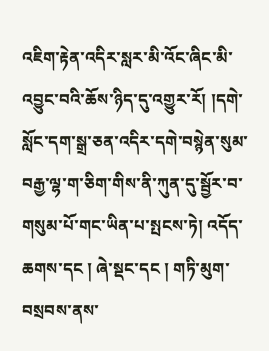འཇིག་རྟེན་འདིར་སླར་མི་འོང་ཞིང་མི་འབྱུང་བའི་ཆོས་ཉིད་དུ་འགྱུར་རོ། །དགེ་སློང་དག་སྒྲ་ཅན་འདིར་དགེ་བསྙེན་སུམ་བརྒྱ་ལྷ་ག་ཅིག་གིས་ནི་ཀུན་དུ་སྦྱོར་བ་གསུམ་པོ་གང་ཡིན་པ་སྤངས་ཏེ། འདོད་ཆགས་དང ། ཞེ་སྡང་དང ། གཏི་མུག་བསྲབས་ནས་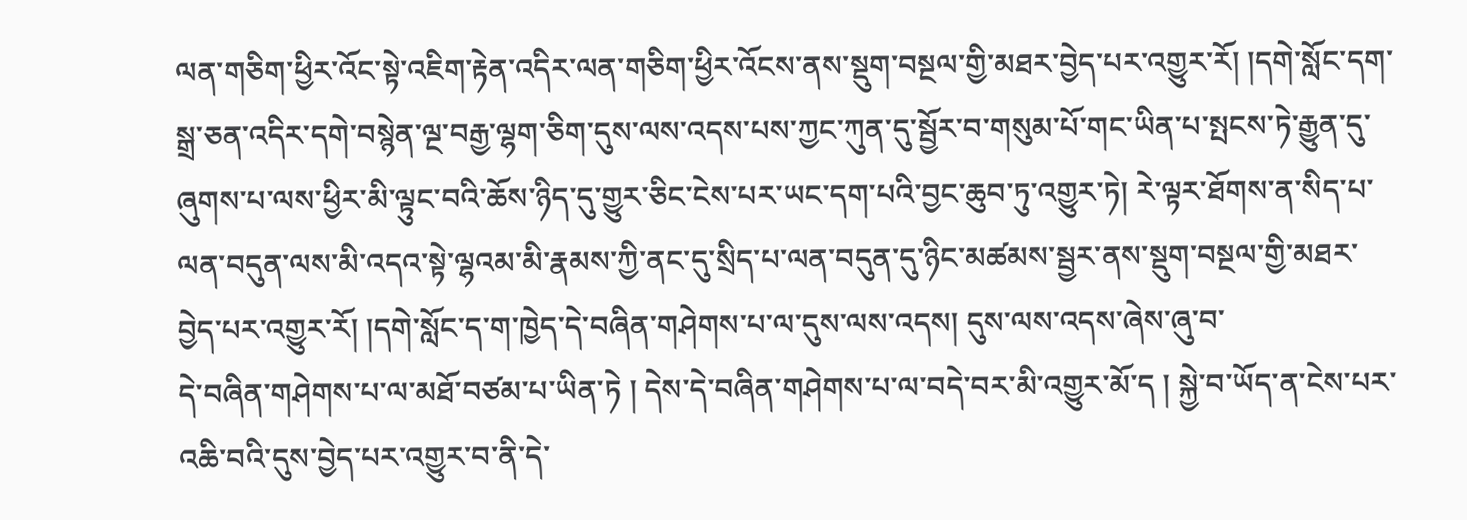ལན་གཅིག་ཕྱིར་འོང་སྟེ་འཇིག་རྟེན་འདིར་ལན་གཅིག་ཕྱིར་འོངས་ནས་སྡུག་བསྔལ་གྱི་མཐར་བྱེད་པར་འགྱུར་རོ། །དགེ་སློང་དག་སྒྲ་ཅན་འདིར་དགེ་བསྙེན་ལྔ་བརྒྱ་ལྷག་ཅིག་དུས་ལས་འདས་པས་ཀྱང་ཀུན་དུ་སྦྱོར་བ་གསུམ་པོ་གང་ཡིན་པ་སྤངས་ཏེ་རྒྱུན་དུ་ཞུགས་པ་ལས་ཕྱིར་མི་ལྟུང་བའི་ཆོས་ཉིད་དུ་གྱུར་ཅིང་ངེས་པར་ཡང་དག་པའི་བྱང་ཆུབ་ཏུ་འགྱུར་ཏེ། རེ་ལྟར་ཐོགས་ན་སིད་པ་ལན་བདུན་ལས་མི་འདའ་སྟེ་ལྷའམ་མི་རྣམས་ཀྱི་ནང་དུ་སྲིད་པ་ལན་བདུན་དུ་ཉིང་མཚམས་སྦྱར་ནས་སྡུག་བསྔལ་གྱི་མཐར་བྱེད་པར་འགྱུར་རོ། །དགེ་སློང་ད་ག་ཁྱེད་དེ་བཞིན་གཤེགས་པ་ལ་དུས་ལས་འདས། དུས་ལས་འདས་ཞེས་ཞུ་བ་
དེ་བཞིན་གཤེགས་པ་ལ་མཐོ་བཙམ་པ་ཡིན་ཏེ ། དེས་དེ་བཞིན་གཤེགས་པ་ལ་བདེ་བར་མི་འགྱུར་མོ་ད ། སྐྱེ་བ་ཡོད་ན་ངེས་པར་འཆི་བའི་དུས་བྱེད་པར་འགྱུར་བ་ནི་དེ་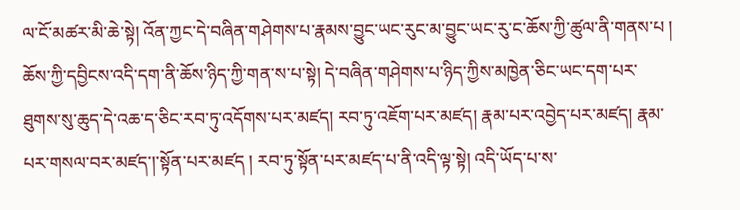ལ་ངོ་མཚར་མི་ཆེ་སྟེ། འོན་ཀྱང་དེ་བཞིན་གཤེགས་པ་རྣམས་བྱུང་ཡང་རུང་མ་བྱུང་ཡང་རུ་ང་ཆོས་ཀྱི་ཚུལ་ནི་གནས་པ ། ཆོས་ཀྱི་དབྱིངས་འདི་དག་ནི་ཆོས་ཉིད་ཀྱི་གན་ས་པ་སྟེ། དེ་བཞིན་གཤེགས་པ་ཉིད་ཀྱིས་མཁྱེན་ཅིང་ཡང་དག་པར་ཐུགས་སུ་ཆུད་དེ་འཆ་ད་ཅིང་རབ་ཏུ་འདོགས་པར་མཛད། རབ་ཏུ་འཇོག་པར་མཛད། རྣམ་པར་འབྱེད་པར་མཛད། རྣམ་པར་གསལ་བར་མཛད་།་སྟོན་པར་མཛད ། རབ་ཏུ་སྟོན་པར་མཛད་པ་ནི་འདི་ལྟ་སྟེ། འདི་ཡོད་པ་ས་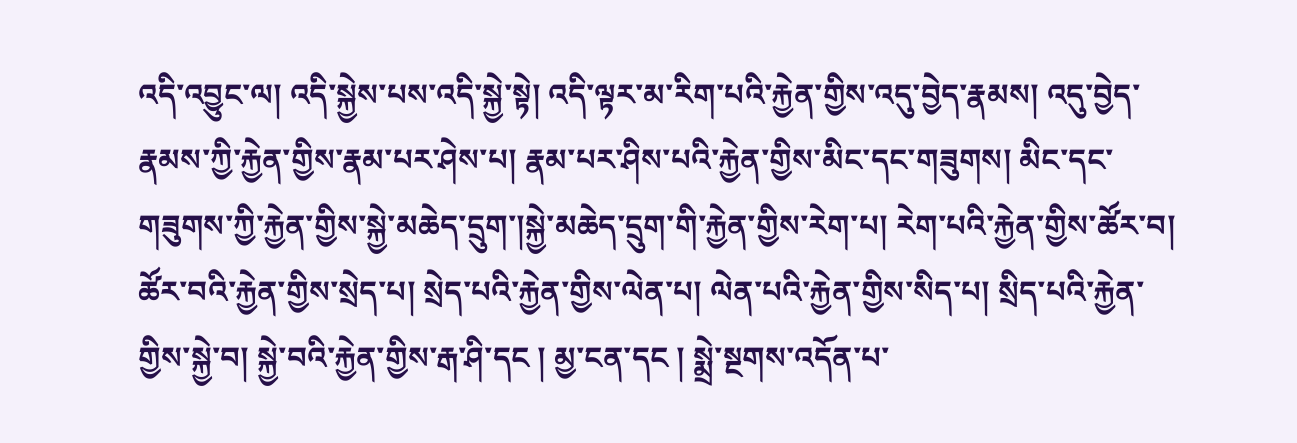འདི་འབྱུང་ལ། འདི་སྐྱེས་པས་འདི་སྐྱེ་སྟེ། འདི་ལྟར་མ་རིག་པའི་རྐྱེན་གྱིས་འདུ་བྱེད་རྣམས། འདུ་བྱེད་རྣམས་ཀྱི་རྐྱེན་གྱིས་རྣམ་པར་ཤེས་པ། རྣམ་པར་ཤིས་པའི་རྐྱེན་གྱིས་མིང་དང་གཟུགས། མིང་དང་གཟུགས་ཀྱི་རྐྱེན་གྱིས་སྐྱེ་མཆེད་དྲུག་།སྐྱེ་མཆེད་དྲུག་གི་རྐྱེན་གྱིས་རེག་པ། རེག་པའི་རྐྱེན་གྱིས་ཚོར་བ། ཚོར་བའི་རྐྱེན་གྱིས་སྲེད་པ། སྲེད་པའི་རྐྱེན་གྱིས་ལེན་པ། ལེན་པའི་རྐྱེན་གྱིས་སིད་པ། སྲིད་པའི་རྐྱེན་གྱིས་སྐྱེ་བ། སྐྱེ་བའི་རྐྱེན་གྱིས་རྒ་ཤི་དང ། མྱ་ངན་དང ། སྨྲེ་སྔགས་འདོན་པ་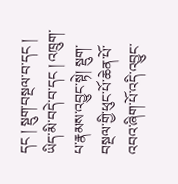དང ། སྡུག་བསྔལ་བ་དང ། ཡིད་མི་བདེ་བ་དང ། འཁྲུག་པ་རྣམས་འབྱུང་སྟེ། སྡུག་བསྔལ་གྱི་ཕུང་པོ་ཆེན་པོ་འབའ་ཞིག་པོ་འདི་འབྱུང་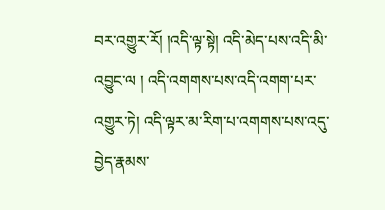བར་འགྱུར་རོ། །འདི་ལྟ་སྟེ། འདི་མེད་པས་འདི་མི་འབྱུང་ལ ། འདི་འགགས་པས་འདི་འགག་པར་འགྱུར་ཏེ། འདི་ལྟར་མ་རིག་པ་འགགས་པས་འདུ་བྱེད་རྣམས་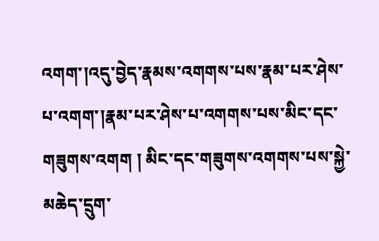འགག་།འདུ་བྱེད་རྣམས་འགགས་པས་རྣམ་པར་ཤེས་པ་འགག་།རྣམ་པར་ཤེས་པ་འགགས་པས་མིང་དང་གཟུགས་འགག ། མིང་དང་གཟུགས་འགགས་པས་སྐྱེ་མཆེད་དྲུག་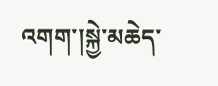འགག་།སྐྱེ་མཆེད་